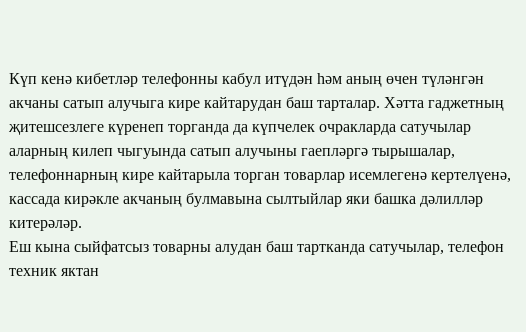Күп кенә кибетләр телефонны кабул итүдән һәм аның өчен түләнгән акчаны сатып алучыга кире кайтарудан баш тарталар. Хәтта гаджетның җитешсезлеге күренеп торганда да күпчелек очракларда сатучылар аларның килеп чыгуында сатып алучыны гаепләргә тырышалар, телефоннарның кире кайтарыла торган товарлар исемлегенә кертелүенә, кассада кирәкле акчаның булмавына сылтыйлар яки башка дәлилләр китерәләр.
Еш кына сыйфатсыз товарны алудан баш тартканда сатучылар, телефон техник яктан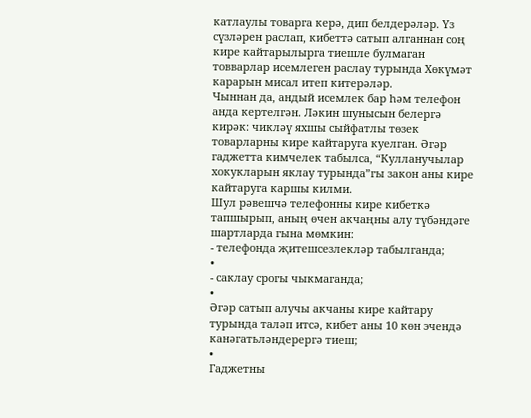катлаулы товарга керә, дип белдерәләр. Үз сүзләрен раслап, кибеттә сатып алганнан соң кире кайтарылырга тиешле булмаган товварлар исемлеген раслау турында Хөкүмәт карарын мисал итеп китерәләр.
Чыннан да, андый исемлек бар һәм телефон анда кертелгән. Ләкин шунысын белергә кирәк: чикләү яхшы сыйфатлы төзек товарларны кире кайтаруга куелган. Әгәр гаджетта кимчелек табылса, “Кулланучылар хокукларын яклау турында”гы закон аны кире кайтаруга каршы килми.
Шул рәвешчә телефонны кире кибеткә тапшырып, аның өчен акчаңны алу түбәндәге шартларда гына мөмкин:
- телефонда җитешсезлекләр табылганда;
•
- саклау срогы чыкмаганда;
•
Әгәр сатып алучы акчаны кире кайтару турында таләп итсә, кибет аны 10 көн эчендә канәгатьләндерергә тиеш;
•
Гаджетны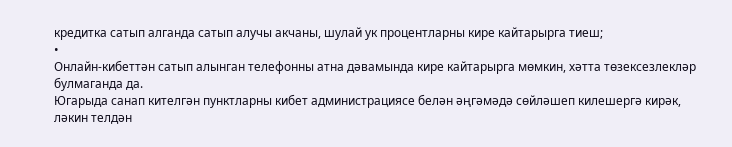кредитка сатып алганда сатып алучы акчаны, шулай ук процентларны кире кайтарырга тиеш;
•
Онлайн-кибеттән сатып алынган телефонны атна дәвамында кире кайтарырга мөмкин, хәтта төзексезлекләр булмаганда да.
Югарыда санап кителгән пунктларны кибет администрациясе белән әңгәмәдә сөйләшеп килешергә кирәк, ләкин телдән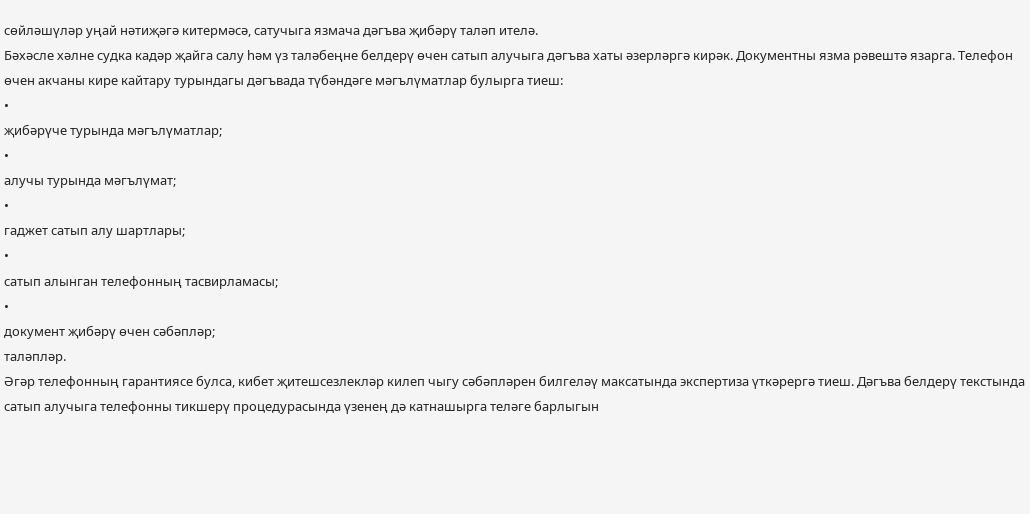сөйләшүләр уңай нәтиҗәгә китермәсә, сатучыга язмача дәгъва җибәрү таләп ителә.
Бәхәсле хәлне судка кадәр җайга салу һәм үз таләбеңне белдерү өчен сатып алучыга дәгъва хаты әзерләргә кирәк. Документны язма рәвештә язарга. Телефон өчен акчаны кире кайтару турындагы дәгъвада түбәндәге мәгълүматлар булырга тиеш:
•
җибәрүче турында мәгълүматлар;
•
алучы турында мәгълүмат;
•
гаджет сатып алу шартлары;
•
сатып алынган телефонның тасвирламасы;
•
документ җибәрү өчен сәбәпләр;
таләпләр.
Әгәр телефонның гарантиясе булса, кибет җитешсезлекләр килеп чыгу сәбәпләрен билгеләү максатында экспертиза үткәрергә тиеш. Дәгъва белдерү текстында сатып алучыга телефонны тикшерү процедурасында үзенең дә катнашырга теләге барлыгын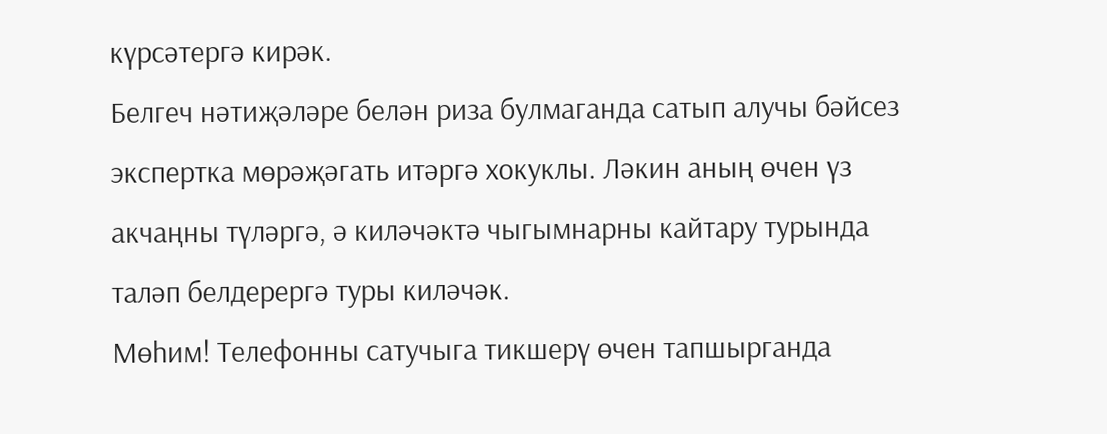күрсәтергә кирәк.
Белгеч нәтиҗәләре белән риза булмаганда сатып алучы бәйсез экспертка мөрәҗәгать итәргә хокуклы. Ләкин аның өчен үз акчаңны түләргә, ә киләчәктә чыгымнарны кайтару турында таләп белдерергә туры киләчәк.
Мөһим! Телефонны сатучыга тикшерү өчен тапшырганда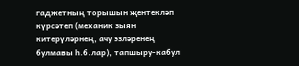гаджетның торышын җентекләп күрсәтеп (механик зыян китерүләрнең, ачу эзләренең булмавы һ.б.лар), тапшыру-кабул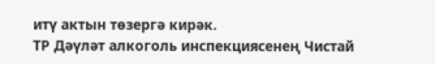итү актын төзергә кирәк.
ТР Дәүләт алкоголь инспекциясенең Чистай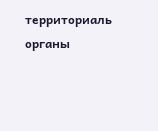территориаль органы